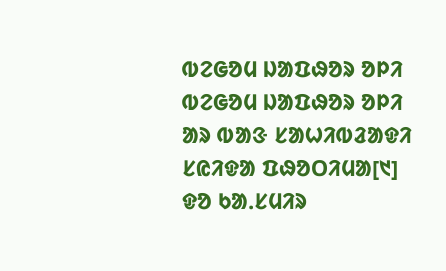ᱵᱮᱜᱚᱢ ᱡᱟᱯᱷᱚᱨ ᱚᱞᱤ
ᱵᱮᱜᱚᱢ ᱡᱟᱯᱷᱚᱨ ᱚᱞᱤ ᱟᱨ ᱵᱟᱝ ᱥᱟᱦᱤᱵᱲᱟᱫᱤ ᱥᱭᱤᱫᱟ ᱯᱷᱚᱛᱤᱢᱟ[᱑] ᱫᱚ ᱠᱟᱹᱥᱢᱤᱨ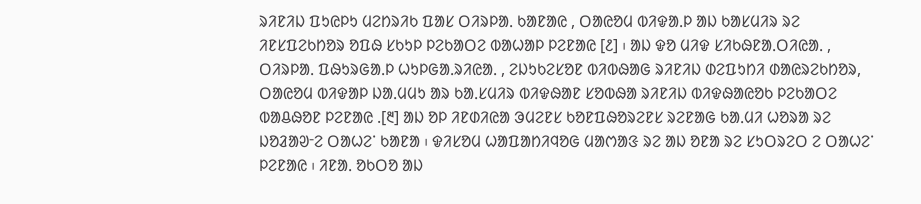ᱨᱤᱱᱤᱡ ᱯᱩᱭᱞᱩ ᱢᱮᱴᱨᱤᱠ ᱯᱟᱥ ᱛᱤᱨᱞᱟᱹ ᱠᱟᱱᱟᱭ , ᱛᱟᱭᱚᱢ ᱵᱤᱫᱟᱹᱞ ᱟᱡ ᱠᱟᱥᱢᱤᱨ ᱨᱮ ᱤᱱᱥᱯᱮᱠᱴᱚᱨ ᱚᱯᱷ ᱥᱠᱩᱞ ᱞᱮᱠᱟᱛᱮ ᱵᱟᱦᱟᱞ ᱞᱮᱱᱟᱭ [᱒] ᱾ ᱟᱡ ᱫᱚ ᱢᱤᱫ ᱥᱤᱠᱷᱱᱟᱹᱛᱤᱭᱟᱹ , ᱛᱤᱨᱞᱟᱹ ᱯᱷᱩᱨᱜᱟᱹᱞ ᱦᱩᱞᱜᱟᱹᱨᱤᱭᱟᱹ , ᱮᱡᱩᱠᱮᱥᱚᱱ ᱵᱤᱵᱷᱟᱜ ᱨᱤᱱᱤᱡ ᱰᱮᱯᱩᱴᱤ ᱰᱟᱭᱨᱮᱠᱴᱚᱨ, ᱛᱟᱭᱚᱢ ᱵᱤᱫᱟᱞ ᱡᱟᱹᱢᱢᱩ ᱟᱨ ᱠᱟᱹᱥᱢᱤᱨ ᱵᱤᱫᱷᱟᱱ ᱥᱚᱵᱷᱟ ᱨᱤᱱᱤᱡ ᱵᱤᱫᱷᱟᱭᱚᱠ ᱞᱮᱠᱟᱛᱮ ᱵᱟᱪᱷᱚᱱ ᱞᱮᱱᱟᱭ .[᱓] ᱟᱡ ᱚᱞ ᱤᱱᱰᱤᱭᱟ ᱳᱢᱮᱱᱥ ᱠᱚᱱᱯᱷᱚᱨᱮᱱᱥ ᱨᱮᱱᱟᱜ ᱠᱟᱹᱢᱤ ᱦᱚᱨᱟ ᱨᱮ ᱡᱚᱲᱟᱣᱼᱮ ᱛᱟᱦᱮᱸ ᱠᱟᱱᱟ ᱾ ᱫᱤᱥᱚᱢ ᱦᱟᱯᱟᱴᱤᱧᱚᱜ ᱢᱟᱬᱟᱝ ᱨᱮ ᱟᱡ ᱚᱱᱟ ᱨᱮ ᱥᱩᱛᱨᱮᱛ ᱮ ᱛᱟᱦᱮᱸ ᱞᱮᱱᱟᱭ ᱾ ᱤᱱᱟᱹ ᱚᱠᱛᱚ ᱟᱡ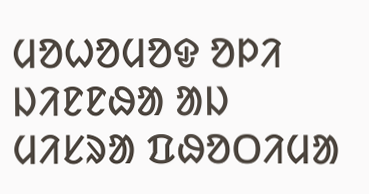ᱢᱚᱦᱚᱢᱚᱫ ᱚᱞᱤ ᱡᱤᱱᱱᱷᱟ ᱟᱡ ᱢᱤᱥᱨᱟ ᱯᱷᱚᱛᱤᱢᱟ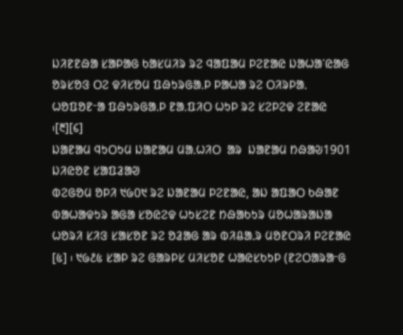ᱡᱤᱱᱱᱷᱟ ᱥᱟᱞᱟᱜ ᱠᱟᱥᱢᱤᱨ ᱨᱮ ᱧᱟᱯᱟᱢ ᱞᱮᱱᱟᱭ ᱡᱟᱦᱟᱸᱭᱟᱜ ᱚᱨᱥᱚᱝ ᱛᱮ ᱫᱤᱥᱚᱢ ᱯᱷᱩᱨᱜᱟᱹᱞ ᱞᱟᱦᱟ ᱨᱮ ᱛᱤᱨᱞᱟᱹ ᱦᱚᱯᱚᱱᱼᱟ ᱯᱷᱩᱨᱜᱟᱹᱞ ᱱᱟᱹᱯᱤᱛ ᱦᱩᱞ ᱨᱮ ᱥᱮᱞᱮᱫ ᱮᱱᱟᱭ ᱾[᱓][᱔]
ᱡᱟᱱᱟᱢ ᱧᱩᱛᱩᱢ ᱡᱟᱱᱟᱢ ᱢᱟᱹᱦᱤᱛ  ᱟᱨ  ᱡᱟᱱᱟᱢ ᱴᱷᱟᱶ1901
ᱡᱤᱭᱚᱱ ᱥᱟᱯᱲᱟᱣ
ᱵᱮᱜᱚᱢ ᱚᱞᱤ ᱑᱙᱐᱑ ᱨᱮ ᱡᱟᱱᱟᱢ ᱞᱮᱱᱟᱭ, ᱟᱡ ᱟᱯᱟᱛ ᱠᱷᱟᱱ ᱵᱟᱦᱟᱫᱩᱨ ᱟᱜᱟ ᱥᱚᱭᱮᱫ ᱦᱩᱥᱮᱱ ᱴᱷᱟᱠᱩᱨ ᱢᱚᱦᱟᱨᱟᱡᱟ ᱦᱚᱨᱤ ᱥᱤᱝ ᱥᱟᱥᱚᱱ ᱨᱮ ᱚᱲᱟᱜ ᱟᱨ ᱵᱤᱪᱟᱹᱨ ᱢᱚᱱᱛᱨᱤ ᱞᱮᱱᱟᱭ [᱕] ᱾ ᱑᱙᱒᱕ ᱥᱟᱞ ᱨᱮ ᱜᱟᱨᱞᱥ ᱢᱤᱥᱚᱱ ᱦᱟᱭᱥᱠᱩᱞ (ᱱᱮᱛᱟᱨᱟᱼᱜ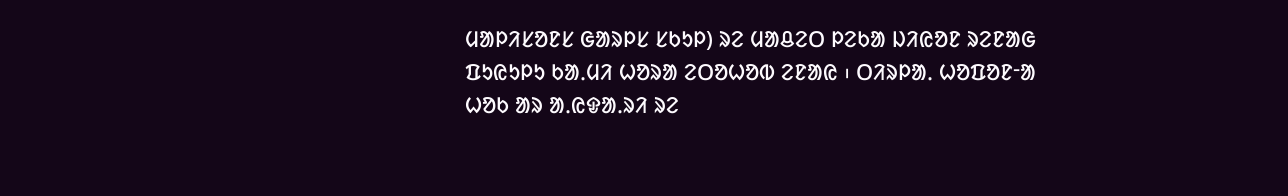ᱢᱟᱞᱤᱥᱚᱱᱥ ᱜᱟᱨᱞᱥ ᱥᱠᱩᱞ) ᱨᱮ ᱢᱟᱪᱮᱛ ᱞᱮᱠᱟ ᱡᱤᱭᱚᱱ ᱨᱮᱱᱟᱜ ᱯᱩᱭᱩᱞᱩ ᱠᱟᱹᱢᱤ ᱦᱚᱨᱟ ᱮᱛᱚᱦᱚᱵ ᱮᱱᱟᱭ ᱾ ᱛᱤᱨᱞᱟᱹ ᱦᱚᱯᱚᱱᱼᱟ ᱦᱚᱠ ᱟᱨ ᱟᱹᱭᱫᱟᱹᱨᱤ ᱨᱮ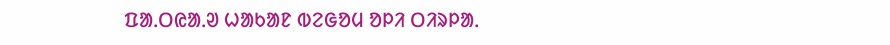ᱯᱟᱹᱛᱭᱟᱹᱣ ᱦᱟᱠᱟᱱ ᱵᱮᱜᱚᱢ ᱚᱞᱤ ᱛᱤᱨᱞᱟᱹ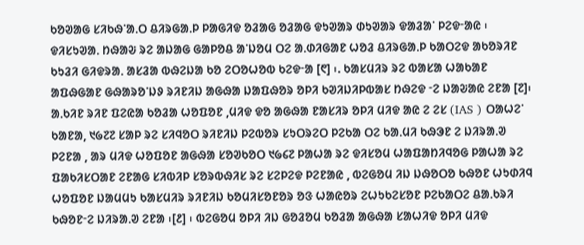ᱠᱚᱣᱟᱜ ᱥᱤᱠᱷᱸᱟᱹᱛ ᱪᱤᱨᱜᱟᱹᱞ ᱞᱟᱜᱤᱫ ᱚᱲᱟᱜ ᱚᱲᱟᱜ ᱫᱩᱣᱟᱨ ᱰᱩᱣᱟᱨ ᱫᱟᱲᱟᱸ ᱞᱮᱫᱼᱟᱭ ᱾ ᱫᱤᱥᱩᱣᱟᱹ ᱴᱷᱟᱶ ᱨᱮ ᱟᱡᱟᱜ ᱜᱟᱞᱚᱪ ᱟᱸᱡᱚᱢ ᱛᱮ ᱟᱹᱰᱤᱜᱟᱱ ᱦᱚᱲ ᱪᱤᱨᱜᱟᱹᱞ ᱠᱟᱛᱮᱫ ᱟᱠᱚᱨᱤᱱ ᱠᱩᱲᱤ ᱜᱤᱫᱨᱟᱹ ᱟᱥᱲᱟ ᱵᱷᱮᱡᱟ ᱠᱚ ᱮᱛᱚᱦᱚᱵ ᱠᱮᱫᱼᱟ [᱖] ᱾. ᱠᱟᱥᱢᱤᱨ ᱨᱮ ᱵᱟᱥᱟ ᱦᱟᱠᱟᱱ ᱟᱯᱷᱜᱟᱱ ᱜᱷᱟᱨᱚᱸᱡᱽ ᱨᱤᱱᱤᱡ ᱟᱜᱷᱟ ᱡᱟᱯᱷᱚᱨ ᱚᱞᱤ ᱠᱣᱤᱡᱤᱞᱵᱟᱥ ᱴᱷᱮᱫ ᱼᱮ ᱡᱟᱶᱟᱭ ᱮᱱᱟ [᱗]᱾ ᱟᱹᱠᱤᱱ ᱨᱤᱱ ᱯᱮᱭᱟ ᱠᱚᱲᱟ ᱦᱚᱯᱚᱱ ,ᱢᱤᱫ ᱫᱚ ᱟᱜᱷᱟ ᱱᱟᱥᱤᱨ ᱚᱞᱤ ᱢᱤᱫ ᱟᱭ ᱮ ᱮᱥ (IAS ) ᱛᱟᱦᱮᱸ ᱠᱟᱱᱟ, ᱑᱙᱗᱗ ᱥᱟᱞ ᱨᱮ ᱥᱤᱧᱚᱛ ᱨᱤᱱᱤᱡ ᱞᱮᱵᱚᱨ ᱥᱩᱛᱨᱮᱛ ᱞᱮᱠᱟ ᱛᱮ ᱠᱟᱹᱢᱤ ᱠᱷᱳᱱ ᱮ ᱡᱤᱨᱟᱹᱣ ᱞᱮᱱᱟ , ᱟᱨ ᱢᱤᱫ ᱦᱚᱯᱚᱱ ᱟᱜᱷᱟ ᱥᱚᱣᱠᱚᱛ ᱑᱙᱔᱗ ᱞᱟᱦᱟ ᱨᱮ ᱫᱤᱥᱚᱢ ᱦᱟᱯᱟᱴᱤᱧᱚᱜ ᱞᱟᱦᱟ ᱨᱮ ᱯᱟᱠᱤᱥᱛᱟᱱ ᱮᱱᱟᱜ ᱥᱤᱵᱤᱞ ᱥᱚᱨᱵᱷᱤᱥ ᱨᱮ ᱥᱮᱞᱮᱫ ᱞᱮᱱᱟᱭ , ᱵᱮᱜᱚᱢ ᱤᱡ ᱡᱷᱚᱛᱚ ᱠᱷᱚᱱ ᱦᱩᱰᱤᱧ ᱦᱚᱯᱚᱱ ᱡᱟᱢᱢᱩ ᱠᱟᱥᱢᱤᱨ ᱨᱤᱱᱤᱡ ᱠᱚᱢᱤᱥᱚᱱᱚᱨ ᱚᱝ ᱦᱟᱭᱚᱨ ᱮᱦᱩᱠᱮᱥᱚᱱ ᱞᱮᱠᱟᱛᱮ ᱪᱟᱹᱠᱨᱤ ᱠᱷᱚᱱᱼᱮ ᱡᱤᱨᱟᱹᱣ ᱮᱱᱟ ᱾[᱒] ᱾ ᱵᱮᱜᱚᱢ ᱚᱞᱤ ᱤᱡ ᱜᱚᱲᱚᱢ ᱠᱚᱲᱟ ᱟᱜᱷᱟ ᱥᱟᱦᱤᱫ ᱚᱞᱤ ᱢᱤᱫ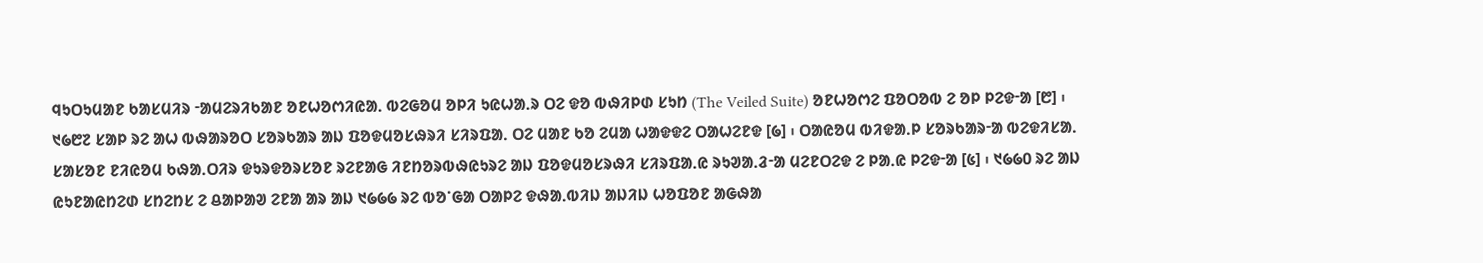ᱧᱩᱛᱩᱢᱟᱱ ᱠᱟᱥᱢᱤᱨ ᱼᱟᱢᱮᱨᱤᱠᱟᱱ ᱚᱱᱦᱚᱬᱤᱭᱟᱹ ᱵᱮᱜᱚᱢ ᱚᱞᱤ ᱩᱭᱦᱟᱹᱨ ᱛᱮ ᱫᱚ ᱵᱷᱤᱞᱰ ᱥᱩᱴ (The Veiled Suite) ᱚᱱᱦᱚᱬᱮ ᱯᱚᱛᱚᱵ ᱮ ᱚᱞ ᱞᱮᱫᱼᱟ [᱘] ᱾ ᱑᱙᱘᱗ ᱥᱟᱞ ᱨᱮ ᱟᱦ ᱵᱷᱟᱨᱚᱛ ᱥᱚᱨᱠᱟᱨ ᱟᱡ ᱯᱚᱫᱢᱚᱥᱷᱨᱤ ᱥᱤᱨᱯᱟᱹ ᱛᱮ ᱢᱟᱱ ᱠᱚ ᱮᱢᱟ ᱦᱟᱫᱫᱮ ᱛᱟᱦᱮᱱᱫ [᱙] ᱾ ᱛᱟᱭᱚᱢ ᱵᱤᱫᱟᱹᱞ ᱥᱚᱨᱠᱟᱨᱼᱟ ᱵᱮᱫᱤᱥᱟᱹ ᱥᱟᱥᱚᱱ ᱱᱤᱭᱚᱢ ᱠᱷᱟᱹᱛᱤᱨ ᱫᱩᱨᱫᱚᱨᱥᱚᱱ ᱨᱮᱱᱟᱜ ᱤᱱᱴᱚᱨᱵᱷᱭᱩᱨᱮ ᱟᱡ ᱯᱚᱫᱢᱚᱥᱨᱷᱤ ᱥᱤᱨᱯᱟᱹᱭ ᱨᱩᱣᱟᱹᱲᱼᱟ ᱢᱮᱱᱛᱮᱫ ᱮ ᱞᱟᱹᱭ ᱞᱮᱫᱼᱟ [᱕] ᱾ ᱑᱙᱙᱐ ᱨᱮ ᱟᱡ ᱭᱩᱱᱟᱭᱴᱮᱰ ᱥᱴᱮᱴᱥ ᱮ ᱪᱟᱞᱟᱣ ᱮᱱᱟ ᱟᱨ ᱟᱡ ᱑᱙᱙᱙ ᱨᱮ ᱵᱚᱸᱜᱟ ᱛᱟᱞᱮ ᱫᱷᱟᱹᱵᱤᱡ ᱟᱡᱤᱡ ᱦᱚᱯᱚᱱ ᱟᱜᱷᱟ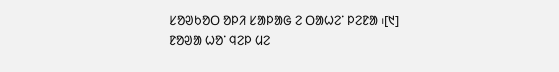ᱥᱚᱣᱠᱚᱛ ᱚᱞᱤ ᱥᱟᱞᱟᱜ ᱮ ᱛᱟᱦᱮᱸ ᱞᱮᱱᱟ ᱾[᱑]
ᱱᱚᱣᱟ ᱦᱚᱸ ᱧᱮᱞ ᱢᱮ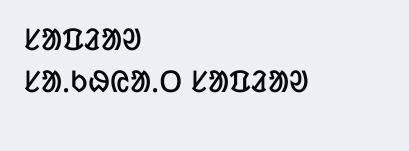ᱥᱟᱯᱲᱟᱣ
ᱥᱟᱹᱠᱷᱭᱟᱹᱛ ᱥᱟᱯᱲᱟᱣ